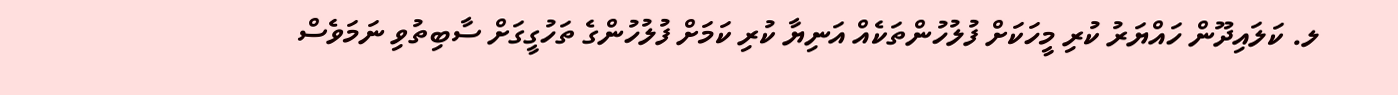ލ. ކަލައިދޫން ހައްޔަރު ކުރި މީހަކަށް ފުލުހުންތަކެއް އަނިޔާ ކުރި ކަމަށް ފުލުހުންގެ ތަހުގީގަށް ސާބިތުވި ނަމަވެސް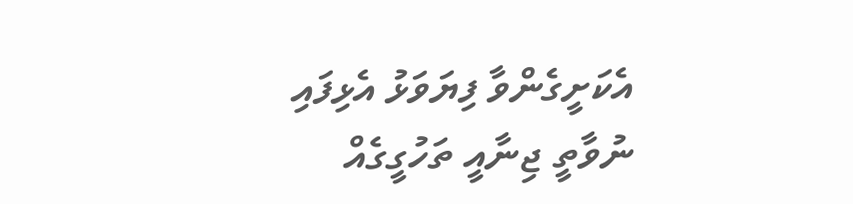އެކަށީގެންވާ ފިޔަވަޅު އެޅިފައި ނުވާތީ ޖިނާއީ ތަހުގީގެއް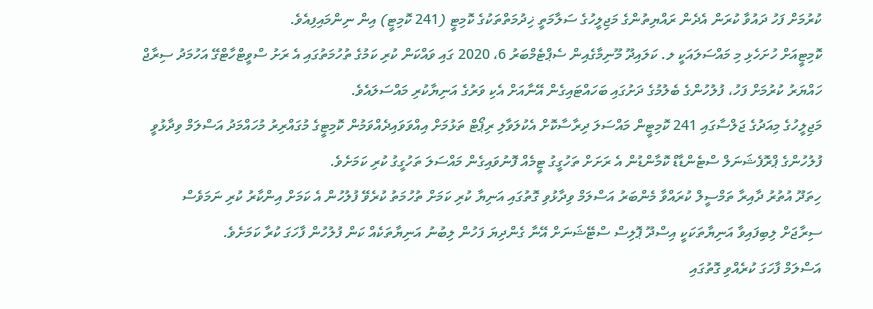ކުރުމަށް ފަހު ދައުވާ ކުރަން އެދެން ރައްޔިތުންގެ މަޖިލީހުގެ ސަލާމަތީ ޚިދުމަތްތަކުގެ ކޮމިޓީ (241 ކޮމިޓީ) އިން ނިންމައިފިއެވެ.
ކޮމިޓީއަށް ހުށަހެޅި މި މައްސަލައަކީ ލ. ކަލައިދޫ މޫނިމާގެއިން ސެޕްޓެމްބަރު 6، 2020 ގައި ވައްކަން ކުރި ކަމުގެ ތުހުމަތުގައި އެ ރަށު ސްވީޓްހާޓްގޭ އަހުމަދު ސިރާޖް ހައްޔަރު ކުރުމަށް ފަހު، ފުލުހުންގެ ބެލުމުގެ ދަށުގައި ބަހައްޓައިގެން އޭނާއަށް އެކި ވަރުގެ އަނިޔާކުރި މައްސަލައެވެ.
މަޖިލީހުގެ މިއަދުގެ ޖަލްސާގައި 241 ކޮމިޓީން މައްސަލަ ދިރާސާކޮށް އެކުލަވާލި ރިޕޯޓް ތަޅުމަށް އިއްވަވައިދެއްވަމުން ކޮމިޓީގެ މުގައްރިރު މުހައްމަދު އަސްލަމް ވިދާޅުވީ ފުލުހުންގެ ޕްރޮފެޝަނަލް ސްޓެންޑާޑް ކޮމާންޑުން އެ ރަށަށް ތަހުގީގު ޓީމެއް ފޮނުވައިގެން މައްސަލަ ތަހުގީގު ކުރި ކަމަށެވެ.
ހިތަދޫ އުތުރު ދާއިރާ ތަމްސީލް ކުރައްވާ މެންބަރު އަސްލަމް ވިދާޅުވި ގޮތުގައި އަނިޔާ ކުރި ކަމަށް ތުހުމަތު ކުރެވޭ ފުލުހުން އެ ކަމަށް އިންކާރު ކުރި ނަމަވެސް ސިރާޖަށް ލިބިފައިވާ އަނިޔާތަކަކީ އިސްދޫ ޕޮލިސް ސްޓޭޝަނަށް އޭނާ ގެންދިޔަ ފަހުން ލިބުނު އަނިޔާތަކެއް ކަން ފުލުހުން ފާހަގަ ކުރާ ކަމަށެވެ.
އަސްލަމް ފާހަގަ ކުރެއްވި ގޮތުގައި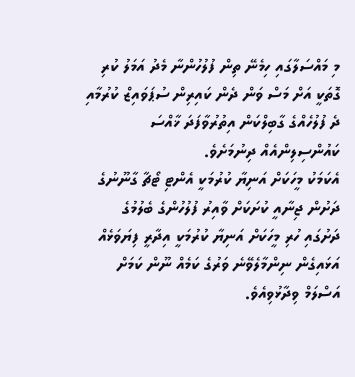މި މައްސަލާގައި ހިމެނޭ ތިން ފުލުހުންނާ މެދު އަމަލު ކުރި ގޮތަކީ އަށް މަސް ވަން ދެން ކައިރިން ސުޕަވައިޒް ކުރުމާއި ދެ ފުލުހެއްގެ ގާބިލްކަން އިތުރުވާފަދަ ޚާއްސަ ކައުންސިލިންއެއް ދިނުމަށެވެ.
އެކަމަކު މީހަކަށް އަނިޔާ ކުރުމަކީ އެންޓި ޓޯޗާ ގާނޫނުގެ ދަށުން ޖިނާއީ ކުށަކަށް ވާއިރު ފުލުހުންގެ ބެލުމުގެ ދަށުގައި ހުރި މީހަކަށް އަނިޔާ ކުރުމަކީ އިދާރީ ފިޔަވަޅެއް އަޅައިގެން ނިންމާލެވޭނެ ވަރުގެ ކަމެއް ނޫން ކަމަށް އަސްލަމް ވިދާޅުވިއެވެ.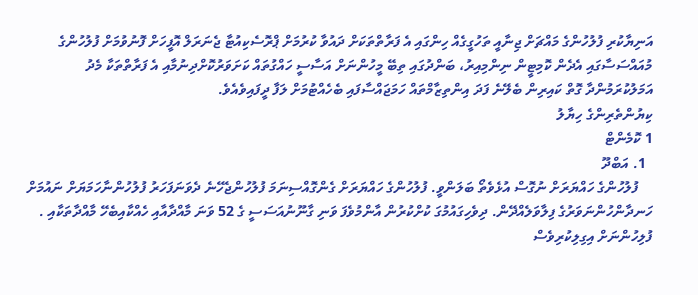އަނިޔާކުރި ފުލުހުންގެ މައްޗަށް ޖިނާއީ ތަހުގީގެއް ހިންގައި އެ ފަރާތްތަކަށް ދައުވާ ކުރުމަށް ޕްރޮސެކިއުޓާ ޖެނަރަލް އޮފީހަށް ފޮނުވުމަށް ފުލުހުންގެ މުއައްސަސާގައި އެދެން ކޮމިޓީން ނިންމިއިރު، ބަންދުގައި ތިބޭ މީހުންނަށް އަސާސީ ހައްގުތައް ކަށަވަރުކޮށްދިނުމާއި އެ ފަރާތްތަކާ މެދު އަމަލުކުރަމުންދާ ގޮތް ކައިރިން ބެލޭނެ ފަދަ އިންތިޒާމްތައް ހަމަޖައްސާފައި ބެހެއްޓުމަށް ލަފާ ދީފައިވެއެވެ.
ކިޔުންތެރިންގެ ހިޔާލު
1 ކޮމެންޓް
  1. އަބްދޫ
    ފުލުހުންގެ ހައްޔަރަށް ނުގޮސް އުޅެވެތޯ ބަލަންވީ. ފުލުހުންގެ ހައްޔަރަށް ގެންގޮއްސިނަމަ ފުލުހުންޖެހޭނެ ދެވަނަފަހަރު ފުލުހުންނާހަމަޔަށް ނައުމަށް ހަނދާންހުންނަވަރުގެ ފިލާވަލެއްދޭން. ދިވެހިގައުމުގަ ކުށްކުރުން އާންމުވެފަ ވަނި ގާނޫނުއަސަސީ ގެ 52 ވަނަ މާއްދާއާއި ހެއްކާއިބެހޭ މާއްދާތަކާއި . ފުލިހުންނަށް އިގިލިކުރިވެސް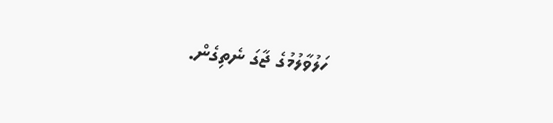ހަލުވާލުމުގެ ޖާގަ ނެތިގެން.